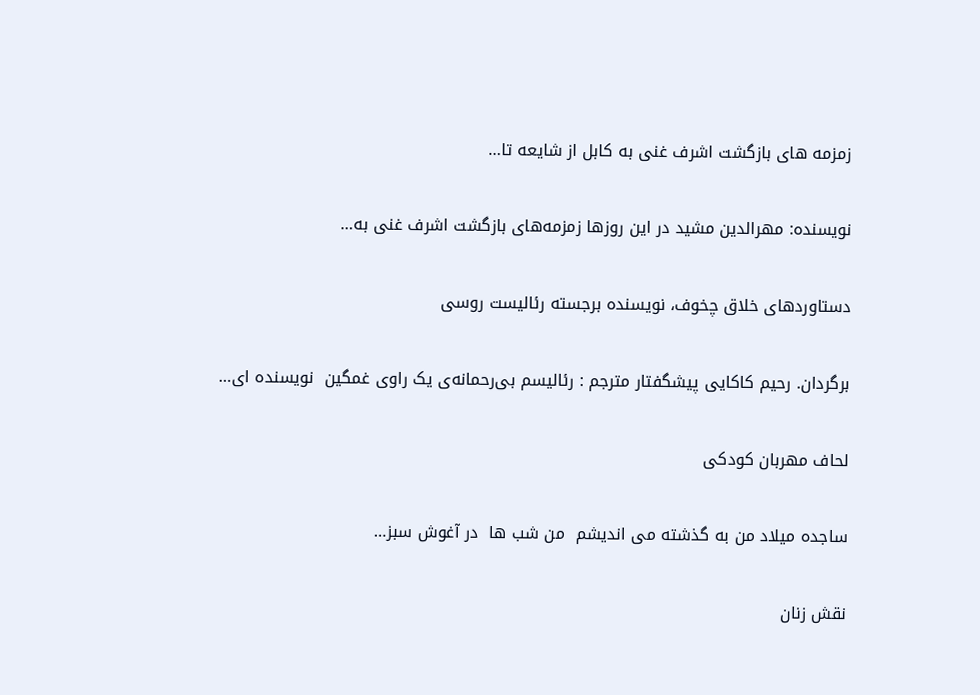زمزمه های بازگشت اشرف غنی به کابل از شایعه تا…

نویسنده: مهرالدین مشید در این روزها زمزمه‌های بازگشت اشرف غنی به…

دستاوردهای خلاق چخوف، نویسنده برجسته رئالیست روسی

برگردان. رحیم کاکایی پیشگفتار مترجم : رئالیسم بی‌رحمانه‌ی یک راوی غمگین  نویسنده ای…

لحاف مهربان کودکی

ساجده میلاد من به گذشته می اندیشم  من شب ها  در آغوش سبز…

نقش زنان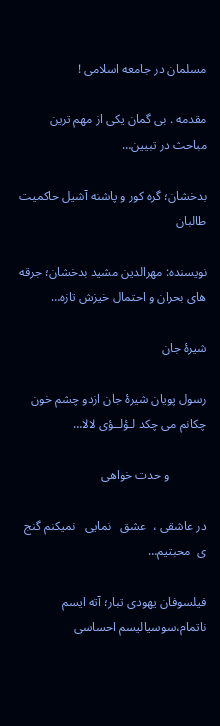مسلمان در جامعه اسلامی !

مقدمه . بی گمان یکی از مهم ترین مباحث در تبیین…

بدخشان؛ گره کور و پاشنه آشیل حاکمیت طالبان

نویسنده: مهرالدین مشید بدخشان؛ جرقه های بحران و احتمال خیزش تازه…

شیرۀ جان

رسول پویان شیرۀ جان ازدو چشم خون چکانم می چکد لـؤلــؤی لالا…

            و حدت خواهی

در عاشقی ،  عشق   نمایی   نمیکنم گنج  ی  محبتیم…

فیلسوفان یهودی تبار؛ آته ایسم ناتمام،سوسیالیسم احساسی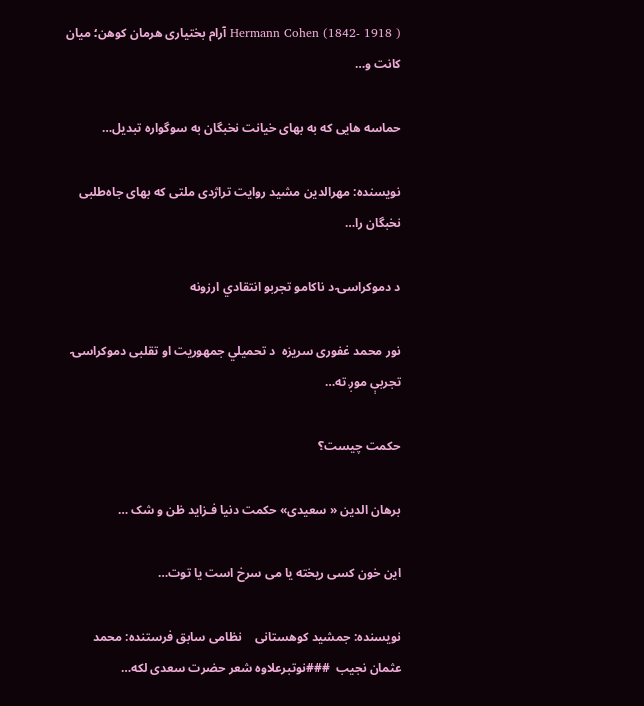Hermann Cohen (1842- 1918 ) آرام بختیاری هرمان کوهن؛ میان کانت و…

حماسه هایی که به بهای خیانت نخبگان به سوگواره تبدیل…

نویسنده: مهرالدین مشید روایت تراژدی ملتی که بهای جاه‌طلبی نخبگان را…

د دموکراسۍ د ناکامو تجربو انتقادي ارزونه

نور محمد غفوری سریزه  د تحمیلي جمهوریت او تقلبی دموکراسۍ تجربې موږ ته…

حکمت چیست؟

برهان الدین « سعیدی» حکمت دنیا فـزاید ظن و شک …

این خون کسی ریخته یا می سرخ است یا توت…

نویسنده: جمشید کوهستانی    نظامی سابق فرستنده: محمد عثمان نجیب  ###نوتبرعلاوه شعر حضرت سعدی لکه…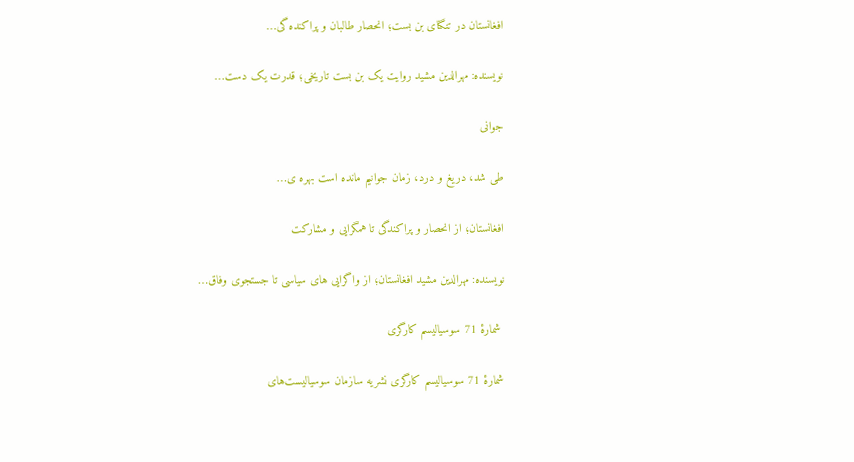افغانستان در تنگنای بن بست؛ انحصار طالبان و پراکنده گی…

نویسنده: مهرالدین مشید روایت یک بن بست تاریخی؛ قدرت یک دست…

جوانی

طی شد، دریغ و درد، زمان جوانیم مانده است بهره ی…

افغانستان؛ از انحصار و پراکندگی تا همگرایی و مشارکت

نویسنده: مهرالدین مشید افغانستان؛ از واگرایی های سیاسی تا جستجوی وفاق…

 شمارۀ 71 سوسیالیسم کارگری

شمارۀ 71 سوسیالیسم کارگری نشریه سازمان سوسیالیست‌های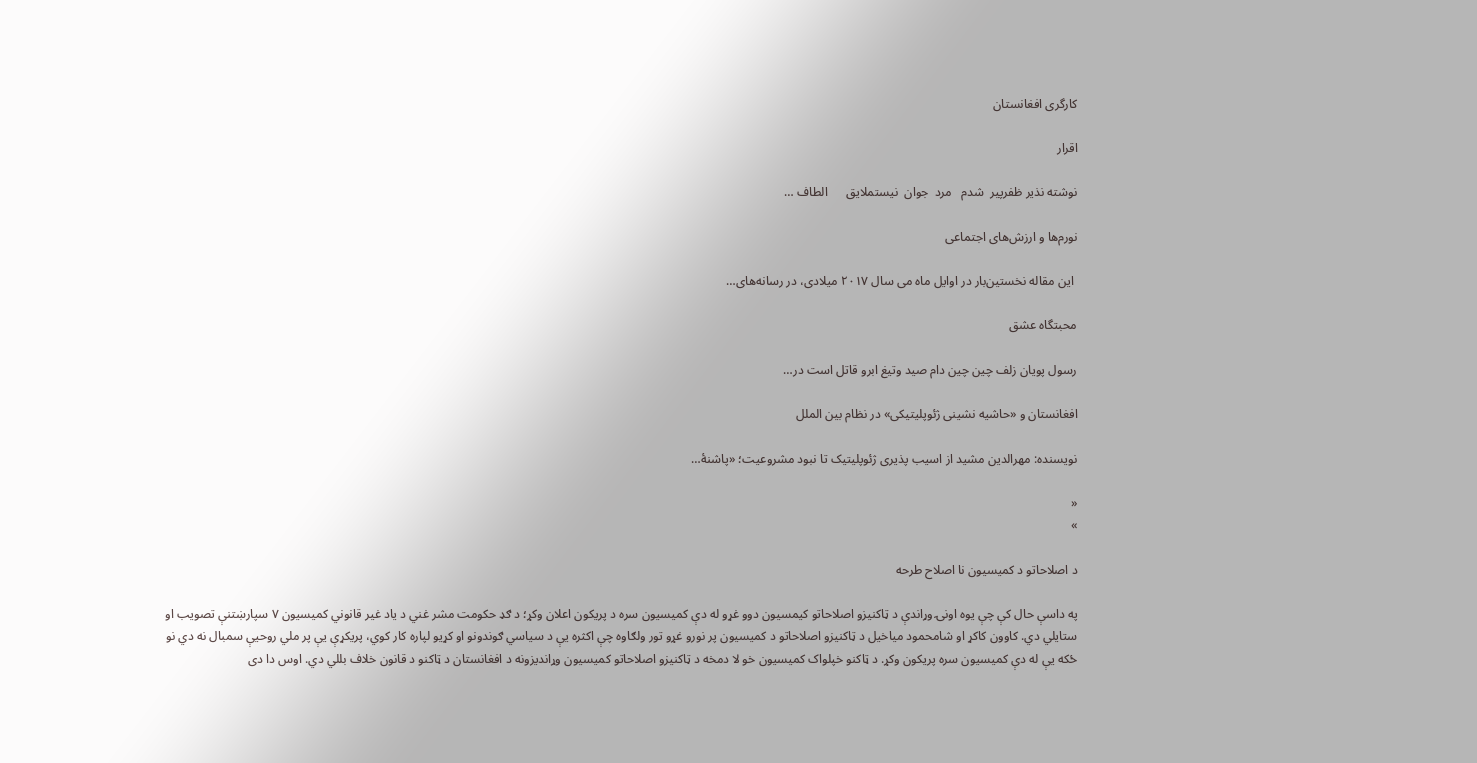کارگری افغانستان

اقرار

نوشته نذير ظفرپير  شدم   مرد  جوان  نيستملايق      الطاف …

نورم‌ها و ارزش‌های اجتماعی

 این مقاله نخستین‌بار در اوایل ماه می سال ۲۰۱۷ میلادی، در رسانه‌های…

محبتگاه عشق

رسول پویان زلف چین چین دام صید وتیغ ابرو قاتل است در…

افغانستان و «حاشیه نشینی ژئوپلیتیکی» در نظام بین الملل

نویسنده: مهرالدین مشید از اسیب پذیری ژئوپلیتیک تا نبود مشروعیت؛ «پاشنۀ…

«
»

د اصلاحاتو د کمیسیون نا اصلاح طرحه

په داسې حال کې چې یوه اونۍ وړاندې د ټاکنیزو اصلاحاتو کیمسیون دوو غړو له دې کمیسیون سره د پریکون اعلان وکړ؛ د ګډ حکومت مشر غني د یاد غیر قانوني کمیسیون ۷ سپارښتنې تصویب او ستایلي دي. کاوون کاکړ او شامحمود میاخیل د ټاکنیزو اصلاحاتو د کمیسیون پر نورو غړو تور ولګاوه چې اکثره یې د سیاسي ګوندونو او کړیو لپاره کار کوي، پریکړې یې پر ملي روحیې سمبال نه دي نو ځکه یې له دې کمیسیون سره پریکون وکړ. د ټاکنو خپلواک کمیسیون خو لا دمخه د ټاکنیزو اصلاحاتو کمیسیون وړاندیزونه د افغانستان د ټاکنو د قانون خلاف بللي دي. اوس دا دی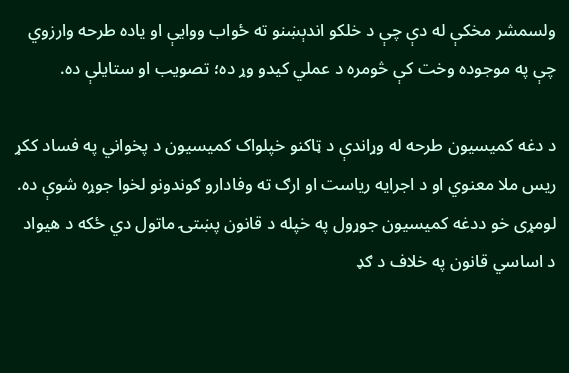ولسمشر مخکې له دې چې د خلکو اندېښنو ته ځواب ووایې او یاده طرحه وارزوي چې په موجوده وخت کې څومره د عملي کیدو وړ ده؛ تصویب او ستایلې ده.

د دغه کمیسیون طرحه له وړاندې د ټاکنو خپلواک کمیسیون د پخواني په فساد ککړ ریس ملا معنوي او د اجرایه ریاست او ارګ ته وفادارو ګوندونو لخوا جوړه شوې ده. لومړی خو ددغه کمیسیون جوړول په خپله د قانون پښتۍ ماتول دي ځکه د هیواد د اساسي قانون په خلاف د ګډ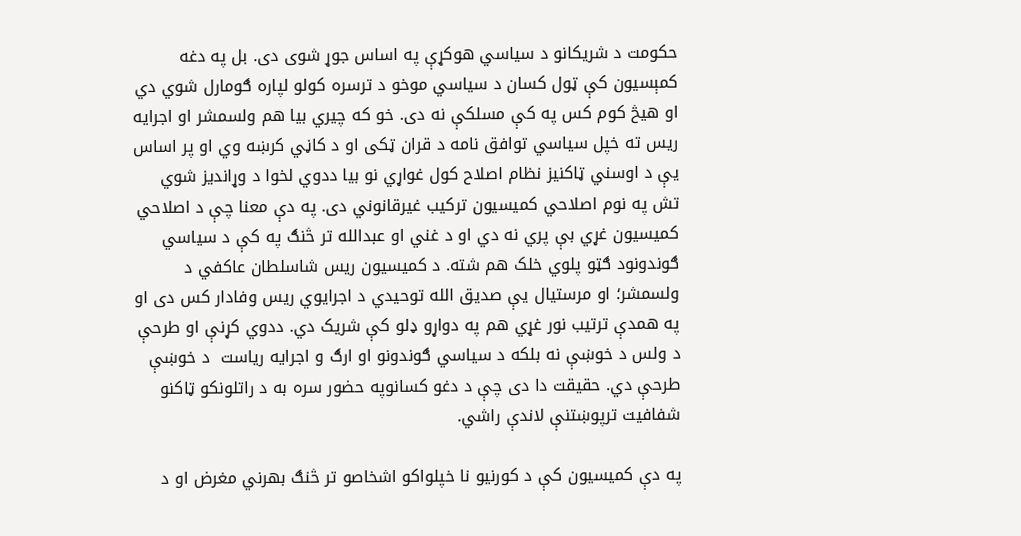حکومت د شریکانو د سیاسي هوکړې په اساس جوړ شوی دی. بل په دغه کمېسیون کې ټول کسان د سیاسي موخو د ترسره کولو لپاره ګومارل شوي دي او هیڅ کوم کس په کې مسلکې نه دی. خو که چیري بیا هم ولسمشر او اجرایه ریس ته خپل سیاسي توافق نامه د قران ټکی او د کاڼي کرښه وي او پر اساس یې د اوسني ټاکنیز نظام اصلاح کول غواړي نو بیا ددوي لخوا د وړاندیز شوي تش په نوم اصلاحي کمیسیون ترکیب غیرقانوني دی. په دې معنا چې د اصلاحي کمیسیون غړي بې پري نه دي او د غني او عبدالله تر څنګ په کې د سیاسي ګوندونود ګټو پلوي خلک هم شته. د کمیسیون ریس شاسلطان عاکفي د ولسمشر؛ او مرستیال یې صدیق الله توحیدي د اجرایوي ریس وفادار کس دی او په همدې ترتیب نور غړي هم په دواړو ډلو کې شریک دي. ددوي کړنې او طرحې د ولس د خوښې نه بلکه د سیاسي ګوندونو او ارګ و اجرایه ریاست  د خوښې طرحې دي. حقیقت دا دی چې د دغو کسانوپه حضور سره به د راتلونکو ټاکنو شفافیت ترپوښتنې لاندې راشي.

په دې کمیسیون کې د کورنیو نا خپلواکو اشخاصو تر څنګ بهرني مغرض او د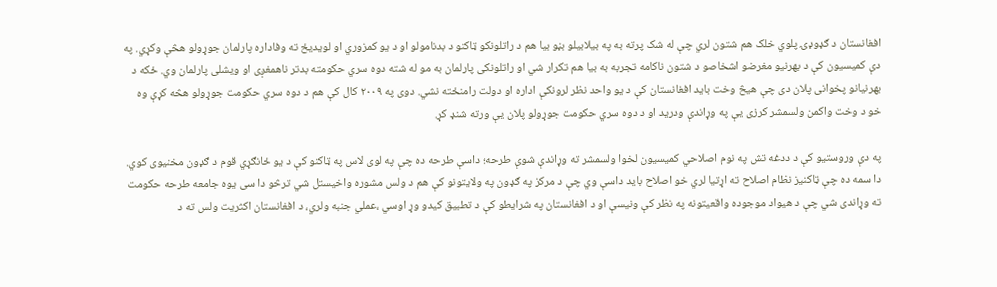افغانستان د ګډوډۍ پلوي خلک هم شتون لري چې له شک پرته به په بیلابیلو بڼو بیا هم د راتلونکو ټاکنو د بدنامولو او د یو کمزوري او لویدیځ ته وفاداره پارلمان جوړولو هڅې وکړي. په دې کمیسیون کې د بهرنیو مغرضو اشخاصو د شتون ناکامه تجربه به بیا هم تکرار شي او راتلونکی پارلمان به مو له شته دوه سري حکومته بدتر ناهمغږی او ویشلی پارلمان وي. ځکه د بهرنیانو پخوانی پلان دی چې هیڅ وخت باید افغانستان کې د یو واحد نظر لرونکې اداره او دولت رامنځته نشي. دوی په ۲۰۰۹ کال کې هم د دوه سري حکومت جوړولو هڅه کړې وه خو د وخت واکمن ولسمشر کرزی يې په وړاندې ودرید او د دوه سري حکومت جوړولو پلان یې ورته شنډ کړ.

په دې وروستیو کې د ددغه تش په نوم اصلاحي کمیسیون لخوا ولسمشر ته وړاندې شوې طرحه؛ داسې طرحه ده چې په لوی لاس په ټاکنو کې د یو ځانګړي قوم د ګډون مخنیوی کوي. دا سمه ده چې ټاکنیز نظام اصلاح ته اړتیا لري خو اصلاح باید داسې وي چې د مرکز په ګډون په ولایتونو کې هم د ولس مشوره واخیستل شي ترڅو دا سی یوه جامعه طرحه حکومت ته وړاندی شي چې د هیواد موجوده واقعیتونه په نظر کې ونیسې او د افغانستان په شرایطو کې د تطبیق کیدو وړ اوسي ،عملي جنبه ولري، د افغانستان اکثریت ولس ته د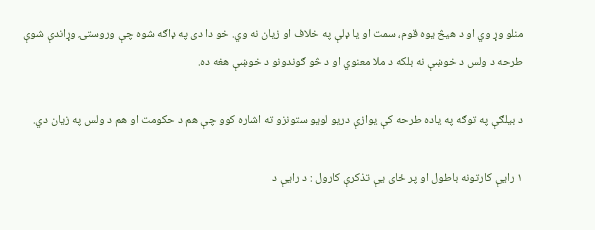منلو وړ وي او د هیڅ یوه قوم، سمت او یا ډلې په خلاف او زیان نه وي. خو دا دی په ډاګه شوه چې وروستۍ وړاندې شوې طرحه د ولس د خوښې نه بلکه د ملا معنوي او د څو ګوندونو د خوښې هغه ده.

د بیلګې په توګه په یاده طرحه کې یوازې دریو لویو ستونزو ته اشاره کوو چې هم د حکومت او هم د ولس په زیان دي.

۱ رايې کارتونه باطول او پر ځای یې تذکرې کارول : د رایې د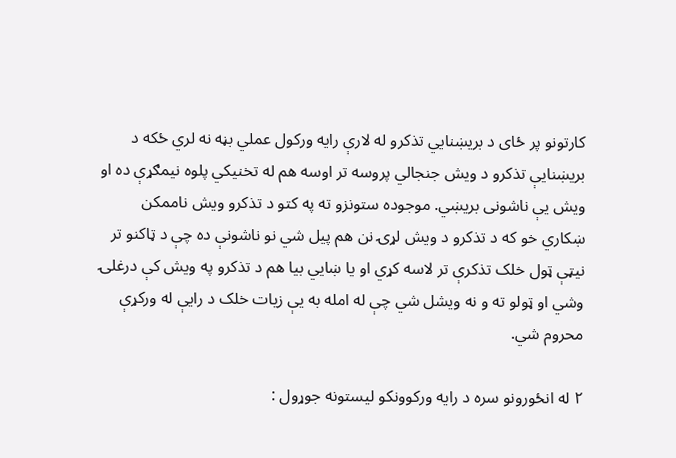کارتونو پر ځای د بریښنايي تذکرو له لارې رایه ورکول عملي بڼه نه لري ځکه د بریښنایې تذکرو د ویش جنجالي پروسه تر اوسه هم له تخنیکي پلوه نیمګړې ده او ویش یې ناشونی بریښي. موجوده ستونزو ته په کتو د تذکرو ویش ناممکن ښکاري خو که د تذکرو د ویش لړۍ نن هم پیل شي نو ناشونې ده چې د ټاکنو تر نیټې ټول خلک تذکرې تر لاسه کړي او یا ښايي بیا هم د تذکرو په ویش کې درغلۍ وشي او ټولو ته و نه ویشل شي چې له امله به یې زیات خلک د رایې له ورکړې محروم شي.

۲ له انځورونو سره د رایه ورکوونکو لیستونه جوړول :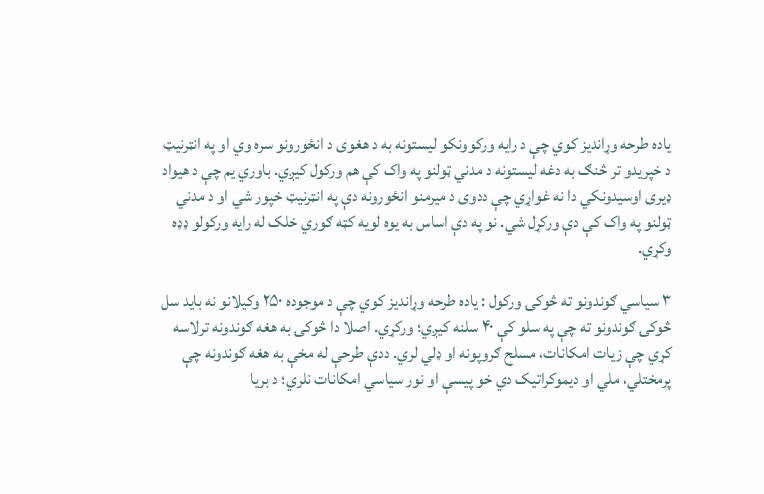یاده طرحه وړاندیز کوي چې د رایه ورکوونکو لیستونه به د هغوی د انځورونو سره وي او په انټرنیټ د خپریدو تر څنګ به دغه لیستونه د مدني ټولنو په واک کې هم ورکول کیږي. باوري یم چې د هیواد ډیری اوسیدونکي دا نه غواړي چې ددوی د میرمنو انځورونه دې په انټرنیټ خپور شي او د مدني ټولنو په واک کې دې ورکړل شي. نو په دې اساس به یوه لویه کټه ګوري خلک له رایه ورکولو ډډه وکړي.

۳ سیاسي ګوندونو ته څوکۍ ورکول : یاده طرحه وړاندیز کوي چې د موجوده ۲۵۰ وکیلانو نه باید سل څوکۍ ګوندونو ته چې په سلو کې ۴۰ سلنه کیږي؛ ورکړي. اصلا دا څوکۍ به هغه ګوندونه ترلاسه کړي چې زیات امکانات، مسلح ګروپونه او ډلي لري. ددې طرحې له مخې به هغه ګوندونه چې پرمختلي، ملي او دیموکراتیک دي خو پیسې او نور سیاسي امکانات نلري؛ د بریا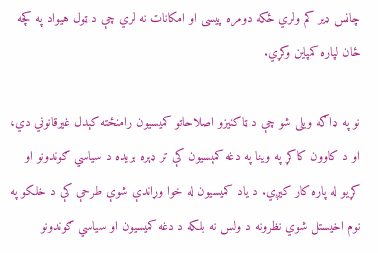چانس ډیر کم ولري ځکه دومره پیسی او امکانات نه لري چې د ټول هیواد په کچه ځان لپاره کمپاین وکړي.

نو په ډاګه ویلی شو چې د ټاکنيزو اصلاحاتو کميسيون رامنځته کېدل غيرقانوني دي، او د کاوون کاکړ په وینا په دغه کمېسیون کې تر ډېره بریده د سیاسي ګوندونو او کړیو له پاره کار کیږي. د یاد کمیسیون له خوا وړاندې شوې طرحې کې د خلکو په نوم اخیستل شوي نظرونه د ولس نه بلکه د دغه کمیسیون او سیاسي ګوندونو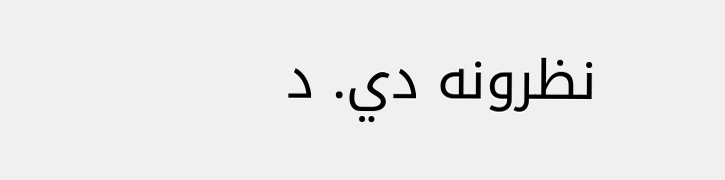نظرونه دي. د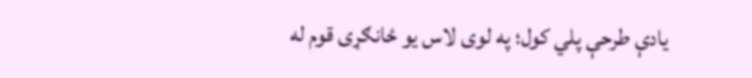یادې طرحې پلي کول؛ په لوی لاس یو ځانګړی قوم له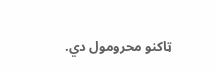ټاکنو محرومول دي.